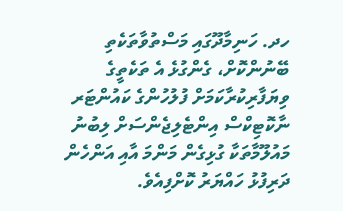ހދ. ހަނިމާދޫގައި މަސްތުވާތަކެތި ބޭނުންކޮށް، ގެންގުޅެ އެ ތަކެތީގެ ވިޔަފާރިކުރާކަމަށް ފުލުހުންގެ ކައުންޓަރ ނާކޮޓިކްސް އިންޓެލިޖެންސަށް ލިބުނު މައުލޫމާތަކާ ގުޅިގެން މަންމަ އާއި އަންހެން ދަރިފުޅު ހައްޔަރު ކޮށްފިއެވެ.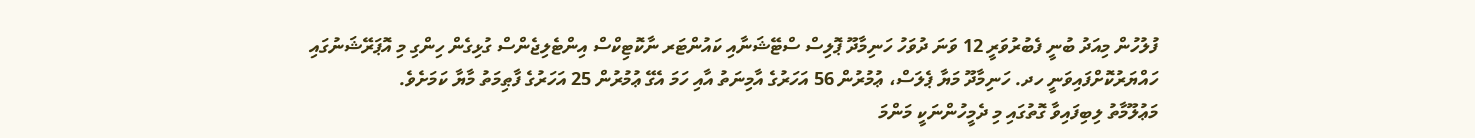ފުލުހުން މިއަދު ބުނީ ފެބުރުވަރީ 12 ވަނަ ދުވަހު ހަނިމާދޫ ޕޮލިސް ސްޓޭޝަނާއި ކައުންޓަރ ނާކޮޓިކްސް އިންޓެލިޖެންސް ގުޅިގެން ހިންގި މި އޮޕަރޭޝަނުގައި ހައްޔަރުކޮށްފައިވަނީ ހދ. ހަނިމާދޫ މަޔާ ޕެލަސް، ޢުމުރުން 56 އަހަރުގެ އާމިނަތު އާއި ހަމަ އެގޭ ޢުމުރުން 25 އަހަރުގެ ފާޠިމަތު މާޔާ ކަމަށެވެ.
މަޢުލޫމާތު ލިބިފައިވާ ގޮތުގައި މި ދެމީހުންނަކީ މަންމަ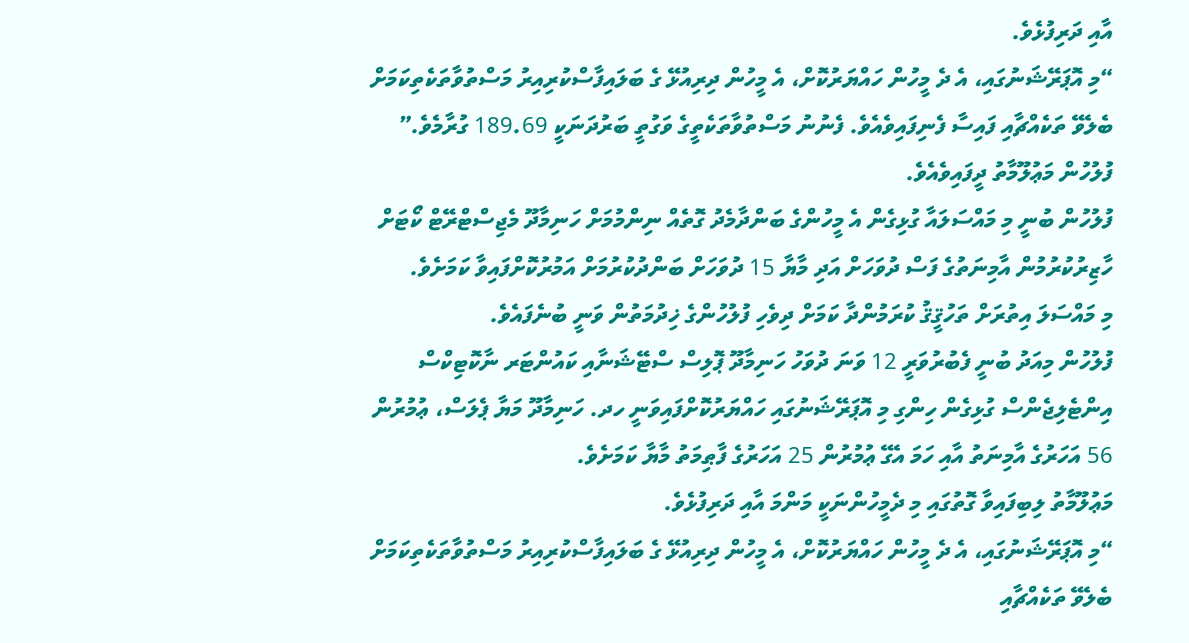އާއި ދަރިފުޅެވެ.
“މި އޮޕަރޭޝަނުގައި، އެ ދެ މީހުން ހައްޔަރުކޮށް، އެ މީހުން ދިރިއުޅޭ ގެ ބަލައިފާސްކުރިއިރު މަސްތުވާތަކެތިކަމަށް ބެލެވޭ ތަކެއްޗާއި ފައިސާ ފެނިފައިވެއެވެ. ފެނުނު މަސްތުވާތަކެތީގެ ވަގުތީ ބަރުދަނަކީ 189.69 ގުރާމެވެ.” ފުލުހުން މަޢުލޫމާތު ދީފައިވެއެވެ.
ފުލުހުން ބުނީ މި މައްސަލައާ ގުޅިގެން އެ މީހުންގެ ބަންދާމެދު ގޮތެއް ނިންމުމަށް ހަނިމާދޫ މެޖިސްޓްރޭޓް ކޯޓަށް ހާޒިރުކުރުމުން އާމިނަތުގެ ފަސް ދުވަހަށް އަދި މާޔާ 15 ދުވަހަށް ބަންދުކުރުމަށް އަމުރުކޮށްފައިވާ ކަމަށެވެ.
މި މައްސަލަ އިތުރަށް ތަހުޤީޤު ކުރަމުންދާ ކަމަށް ދިވެހި ފުލުހުންގެ ޚިދުމަތުން ވަނީ ބުނެފައެވެ.
ފުލުހުން މިއަދު ބުނީ ފެބުރުވަރީ 12 ވަނަ ދުވަހު ހަނިމާދޫ ޕޮލިސް ސްޓޭޝަނާއި ކައުންޓަރ ނާކޮޓިކްސް އިންޓެލިޖެންސް ގުޅިގެން ހިންގި މި އޮޕަރޭޝަނުގައި ހައްޔަރުކޮށްފައިވަނީ ހދ. ހަނިމާދޫ މަޔާ ޕެލަސް، ޢުމުރުން 56 އަހަރުގެ އާމިނަތު އާއި ހަމަ އެގޭ ޢުމުރުން 25 އަހަރުގެ ފާޠިމަތު މާޔާ ކަމަށެވެ.
މަޢުލޫމާތު ލިބިފައިވާ ގޮތުގައި މި ދެމީހުންނަކީ މަންމަ އާއި ދަރިފުޅެވެ.
“މި އޮޕަރޭޝަނުގައި، އެ ދެ މީހުން ހައްޔަރުކޮށް، އެ މީހުން ދިރިއުޅޭ ގެ ބަލައިފާސްކުރިއިރު މަސްތުވާތަކެތިކަމަށް ބެލެވޭ ތަކެއްޗާއި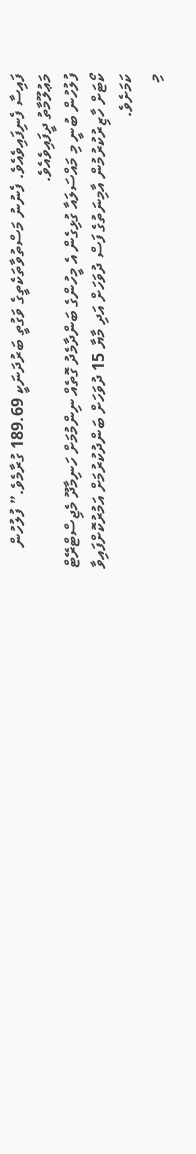ފައިސާ ފެނިފައިވެއެވެ. ފެނުނު މަސްތުވާތަކެތީގެ ވަގުތީ ބަރުދަނަކީ 189.69 ގުރާމެވެ.” ފުލުހުން މަޢުލޫމާތު ދީފައިވެއެވެ.
ފުލުހުން ބުނީ މި މައްސަލައާ ގުޅިގެން އެ މީހުންގެ ބަންދާމެދު ގޮތެއް ނިންމުމަށް ހަނިމާދޫ މެޖިސްޓްރޭޓް ކޯޓަށް ހާޒިރުކުރުމުން އާމިނަތުގެ ފަސް ދުވަހަށް އަދި މާޔާ 15 ދުވަހަށް ބަންދުކުރުމަށް އަމުރުކޮށްފައިވާ ކަމަށެވެ.
މި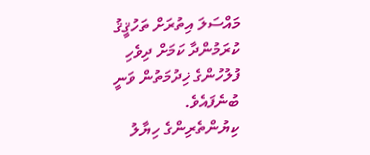މައްސަލަ އިތުރަށް ތަހުޤީޤު ކުރަމުންދާ ކަމަށް ދިވެހި ފުލުހުންގެ ޚިދުމަތުން ވަނީ ބުނެފައެވެ.
ކިޔުންތެރިންގެ ހިޔާލު